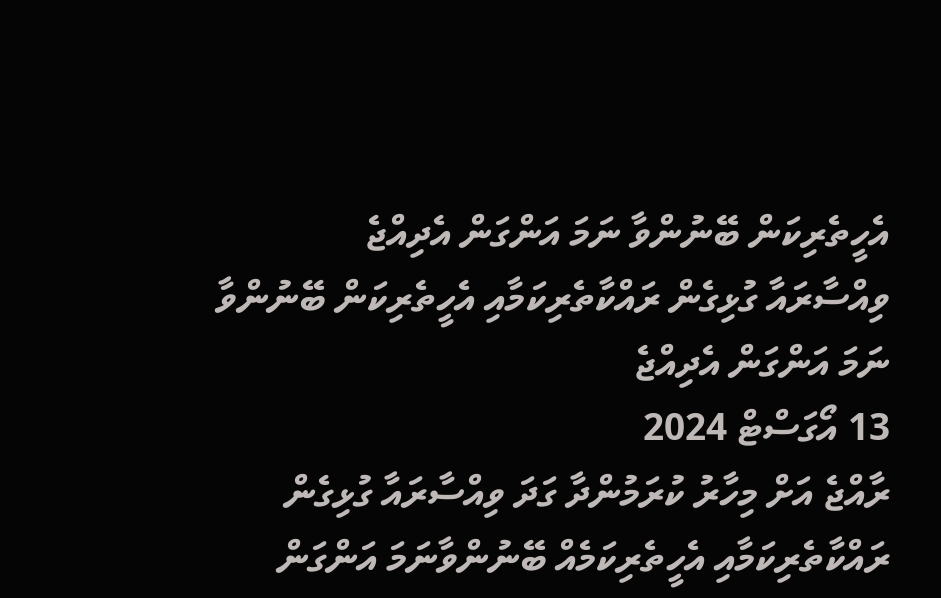އެހީތެރިކަން ބޭނުންވާ ނަމަ އަންގަން އެދިއްޖެ
ވިއްސާރައާ ގުޅިގެން ރައްކާތެރިކަމާއި އެހީތެރިކަން ބޭނުންވާ ނަމަ އަންގަން އެދިއްޖެ
13 އޯގަސްޓް 2024
ރާއްޖެ އަށް މިހާރު ކުރަމުންދާ ގަދަ ވިއްސާރައާ ގުޅިގެން ރައްކާތެރިކަމާއި އެހީތެރިކަމެއް ބޭނުންވާނަމަ އަންގަން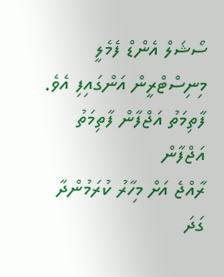ސޯޝަލް އެންޑް ފެމެލީ މިނިސްޓްރީން އަންގައިފި އެވެ.
ފާތިމަތު އަޖްފާން ފާތިމަތު އަޖްފާން
ރާއްޖެ އަށް މިހާރު ކުރަމުންދާ ގަދަ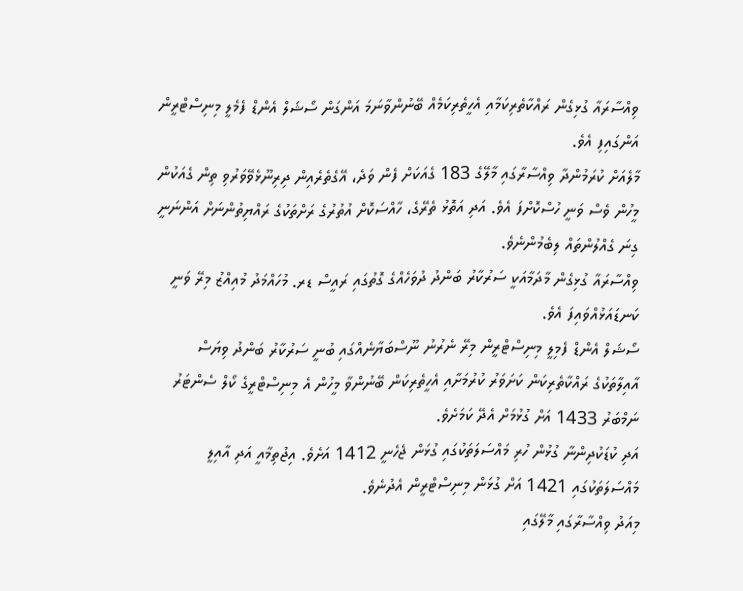ވިއްސާރައާ ގުޅިގެން ރައްކާތެރިކަމާއި އެހީތެރިކަމެއް ބޭނުންވާނަމަ އަންގަން ސޯޝަލް އެންޑް ފެމެލީ މިނިސްޓްރީން އަންގައިފި އެވެ.
މާލެއަށް ކުރަމުންދާ ވިއްސާރާގައި މާލޭގެ 183 ގެއަކަށް ފެން ވަދެ، އޭގެތެރެއިން ދިރިނޫޅެވޭވަރުވި ތިން ގެއަކުން މީހުން ވެސް ވަނީ ހުސްކޮށްފަ އެވެ. އަދި އަތޮޅު ތެރޭގެ، ހާއްސަކޮށް އުތުރުގެ ރަށްތަކުގެ ރައްޔިތުންނަށް އަންނަނީ ގިނަ ގެއްލުންތައް ލިބެމުންނެވެ.
ވިއްސާރައާ ގުޅިގެން މާދަމާއަކީ ސަރުކާރު ބަންދު ދުވަހެއްގެ ގޮތުގައި ރައީސް ޑރ. މުހައްމަދު މުއިއްޒު މިރޭ ވަނީ ކަނޑައަޅުއްވައިފަ އެވެ.
ސޯޝަލް އެންޑް ފެމިލީ މިނިސްޓްރީން މިރޭ ނެރުނު ނޫސްބަޔާނެއްގައި ބުނީ ސަރުކާރު ބަންދު ވިޔަސް އާއިލާތަކުގެ ރައްކާތެރިކަން ކަށަވަރު ކުރުމަށާއި އެހީތެރިކަން ބޭނުންވާ މީހުން އެ މިނިސްޓްރީގެ ކޯލް ސެންޓަރު ނަމްބަރު 1433 އަށް ގުޅުމަށް އެދޭ ކަމަށެވެ.
އަދި ކުޑަކުދިންނާ ގުޅުން ހުރި މައްސަލަތަކުގައި ގުޅަން ޖެހެނީ 1412 އަށެވެ. އިޖުތިމާއީ އަދި އާއިލީ މައްސަލަތަކުގައި 1421 އަށް ގުޅަން މިނިސްޓްރީން އެދުނެވެ.
މިއަދު ވިއްސާރާގައި މާލޭގައި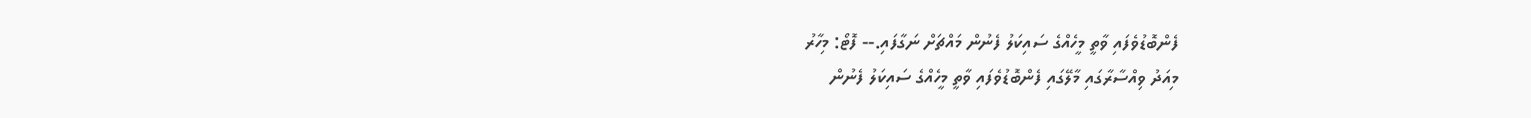ފެންބޮޑުވެފައި ވާތީ މީހެއްގެ ސައިކަލު ފެނުން މައްޗަށް ނަގާފައި.-- ފޮޓޯ: މިހާރު
މިއަދު ވިއްސާރާގައި މާލޭގައި ފެންބޮޑުވެފައި ވާތީ މީހެއްގެ ސައިކަލު ފެނުން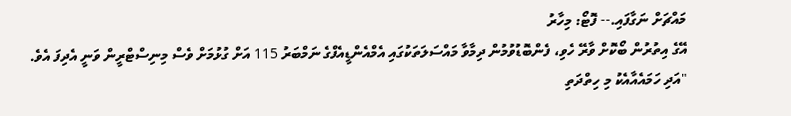މައްޗަށް ނަގާފައި.-- ފޮޓޯ: މިހާރު
އޭގެ އިތުރުން ބޯކޮށް ވާރޭ ހެވި، ފެންބޮޑުވުމުން ދިމާވާ މައްސަލަތަކުގައި އެމްއެންޑީއެފްގެ ނަމްބަރު 115 އަށް ގުޅުމަށް ވެސް މިނިސްޓްރީން ވަނީ އެދިފަ އެވެ.
"އަދި ހަމައެއާއެކު މި ހިތްދަތި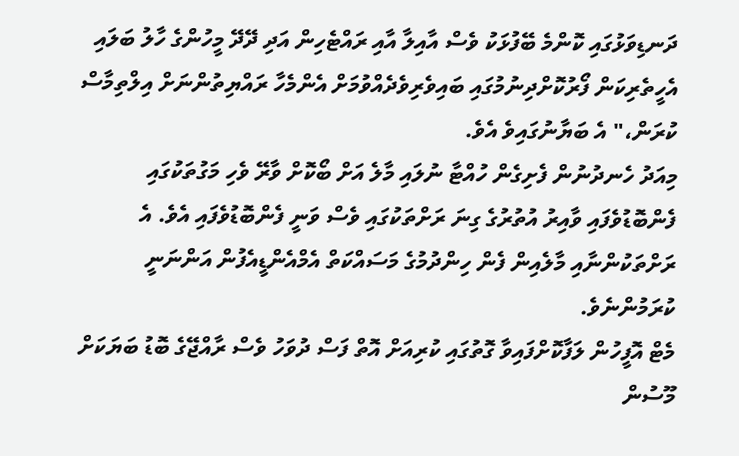ދަނޑިވަޅުގައި ކޮންމެ ބޭފުޅަކު ވެސް އާއިލާ އާއި ރައްޓެހިން އަދި ދޭދޭ މީހުންގެ ހާލު ބަލައި އެހީތެރިކަން ފޯރުކޮށްދިނުމުގައި ބައިވެރިވެދެއްވުމަށް އެންމެހާ ރައްޔިތުންނަށް އިލްތިމާސް ކުރަން،" އެ ބަޔާނުގައިވެ އެވެ.
މިއަދު ހެނދުނުން ފެށިގެން ހުއްޓާ ނުލައި މާލެ އަށް ބޯކޮށް ވާރޭ ވެހި މަގުތަކުގައި ފެންބޮޑުވެފައި ވާއިރު އުތުރުގެ ގިނަ ރަށްތަކުގައި ވެސް ވަނީ ފެންބޮޑުވެފައި އެވެ. އެ ރަށްތަކުންނާއި މާލެއިން ފެން ހިންދުމުގެ މަސައްކަތް އެމްއެންޑީއެފުން އަންނަނީ ކުރަމުންނެވެ.
މެޓް އޮފީހުން ލަފާކޮށްފައިވާ ގޮތުގައި ކުރިއަށް އޮތް ފަސް ދުވަހު ވެސް ރާއްޖޭގެ ބޮޑު ބަޔަކަށް މޫސުން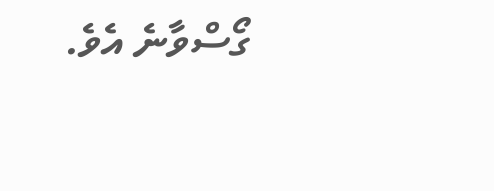ގޯސްވާނެ އެވެ.